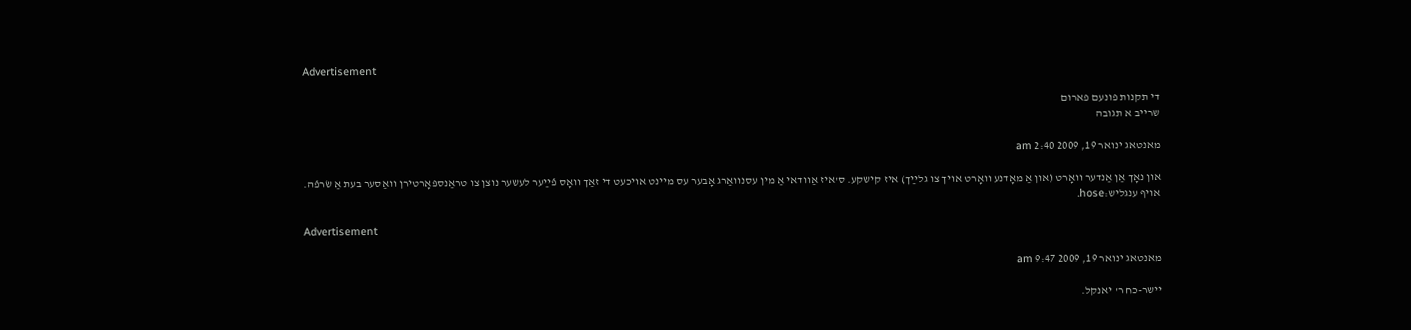Advertisement

די תקנות פונעם פארום
שרייב א תגובה

מאנטאג ינואר 19, 2009 2:40 am

און נאָך אַן אַנדער װאָרט (און אַ מאָדנע װאָרט אױך צו גלײַך) איז קישקע. ס'איז אַװדאי אַ מין עסנװאַרג אָבער עס מײנט אױכעט די זאַך װאָס פֿײַער לעשער נוצן צו טראַנספּאָרטירן װאַסער בעת אַ שׂרפֿה.
אױף ענגליש:hose.

Advertisement

מאנטאג ינואר 19, 2009 9:47 am

יישר-כח ר' יאנקל.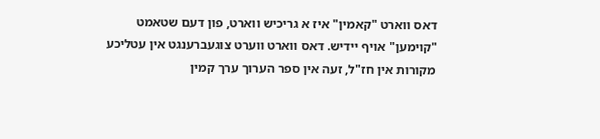דאס ווארט "קאמין" איז א גריכיש ווארט, פון דעם שטאמט "קוימען" אויף יידיש. דאס ווארט ווערט צוגעברענגט אין עטליכע מקורות אין חז"ל, זעה אין ספר הערוך ערך קמין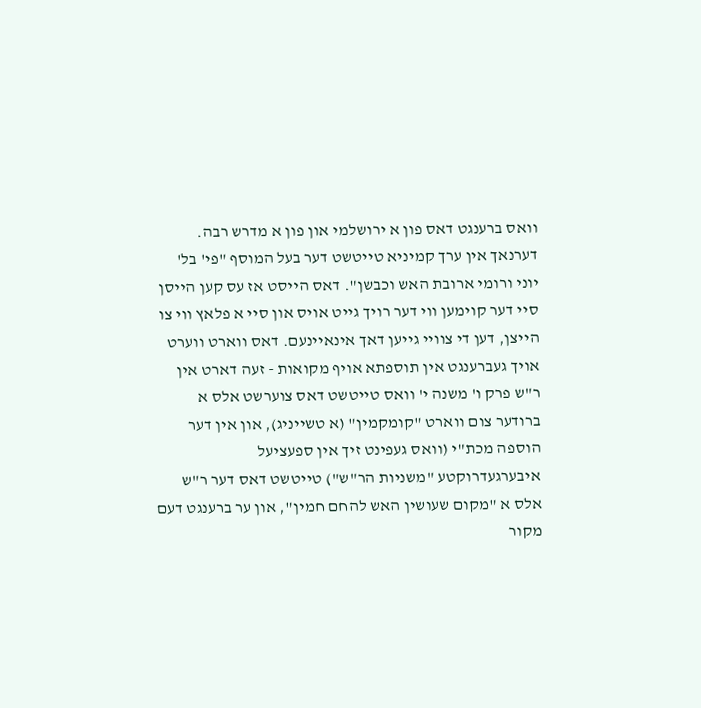וואס ברענגט דאס פון א ירושלמי און פון א מדרש רבה. דערנאך אין ערך קמיניא טייטשט דער בעל המוסף "פי' בל' יוני ורומי ארובת האש וכבשן". דאס הייסט אז עס קען הייסן סיי דער קוימען ווי דער רויך גייט אויס און סיי א פלאץ ווי צו הייצן, דען די צוויי גייען דאך אינאיינעם. דאס ווארט ווערט אויך געברענגט אין תוספתא אויף מקואות - זעה דארט אין ר"ש פרק ו' משנה י' וואס טייטשט דאס צוערשט אלס א ברודער צום ווארט "קומקמין" (א טשייניג), און אין דער הוספה מכת"י (וואס געפינט זיך אין ספעציעל איבערגעדרוקטע "משניות הר"ש") טייטשט דאס דער ר"ש אלס א "מקום שעושין האש להחם חמין", און ער ברענגט דעם מקור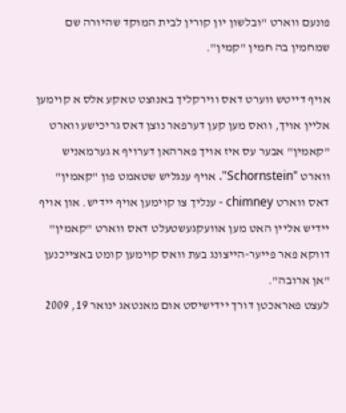פונעם ווארט "ובלשון יון קורין לבית המוקד שהיורה שם שמחמין בה חמין "קמין".

אויף דייטש ווערט דאס ווירקליך באנוצט טאקע אלס א קוימען אליין אויך, וואס מען קען דערפאר נוצן דאס גריכישע ווארט "קאמין" אבער עס איז אויך פארהאן דערויף א גערמאניש ווארט "Schornstein". אויף ענגליש שטאמט פון "קאמין" דאס ווארט chimney - ענליך צו קוימען אויף יידיש. און אויף יידיש אליין האט מען אוועקגעשטעלט דאס ווארט "קאמין" דווקא פאר פייער-הייצונג בעת וואס קוימען קומט באצייכנען "אן ארובה".
לעצט פאראכטן דורך יידישיסט אום מאנטאג ינואר 19, 2009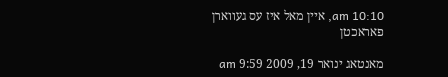10:10 am, איין מאל איז עס געווארן פאראכטן

מאנטאג ינואר 19, 2009 9:59 am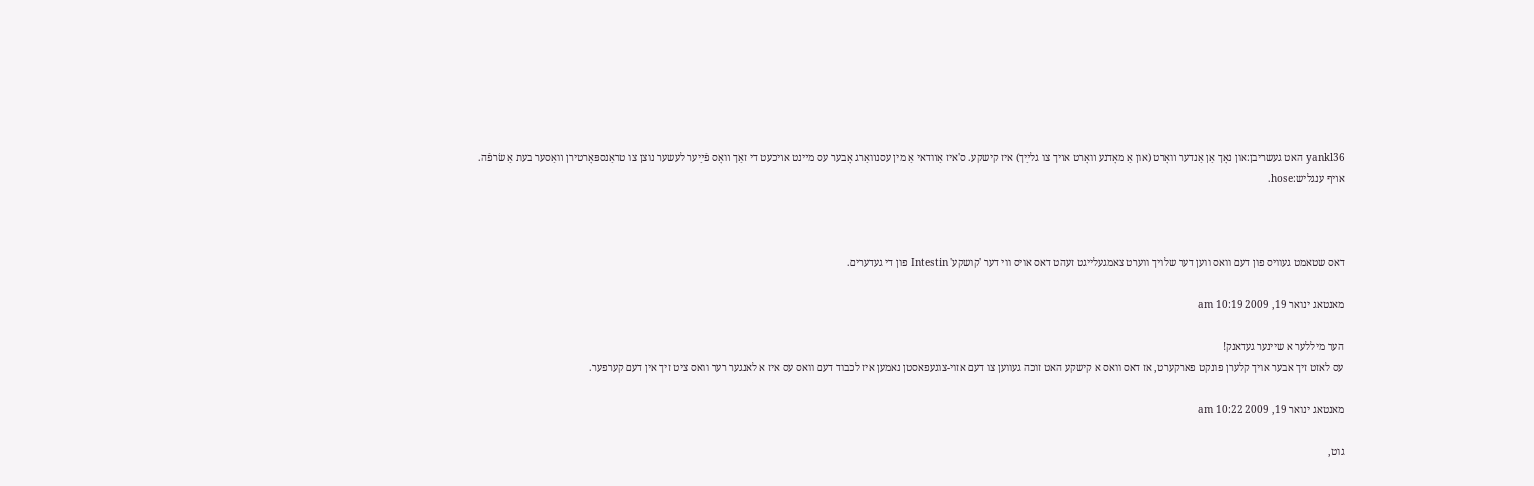yankl36 האט געשריבן:און נאָך אַן אַנדער װאָרט (און אַ מאָדנע װאָרט אױך צו גלײַך) איז קישקע. ס'איז אַװדאי אַ מין עסנװאַרג אָבער עס מײנט אױכעט די זאַך װאָס פֿײַער לעשער נוצן צו טראַנספּאָרטירן װאַסער בעת אַ שׂרפֿה.
אױף ענגליש:hose.



דאס שטאמט געוויס פון דעם וואס ווען דער שלויך ווערט צאמגעלייגט זעהט דאס אויס ווי דער 'קושקע' Intestin פון די געדערים.

מאנטאג ינואר 19, 2009 10:19 am

הער מיללער א שיינער געדאנק!
עס לאזט זיך אבער אויך קלערן פונקט פארקערט, אז דאס וואס א קישקע האט זוכה געווען צו דעם אזוי-צוגעפאסטן נאמען איז לכבוד דעם וואס עס איז א לאנגער רער וואס ציט זיך אין דעם קערפער.

מאנטאג ינואר 19, 2009 10:22 am

גוט,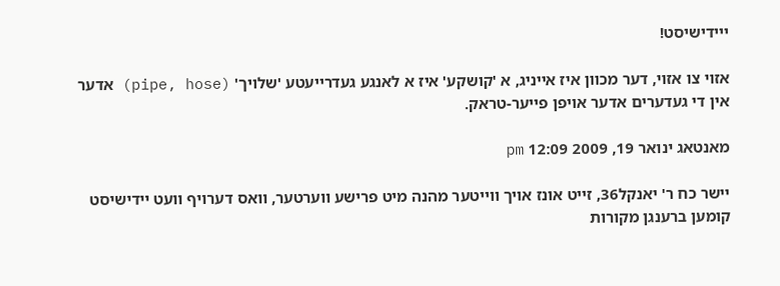ייידישיסט!

אזוי צו אזוי, דער מכוון איז אייניג, א 'קושקע' איז א לאנגע געדרייעטע 'שלויך' (pipe, hose) אדער אין די געדערים אדער אויפן פייער-טראק.

מאנטאג ינואר 19, 2009 12:09 pm

יישר כח ר' יאנקל36, זייט אונז אויך ווייטער מהנה מיט פרישע ווערטער, וואס דערויף וועט יידישיסט קומען ברענגן מקורות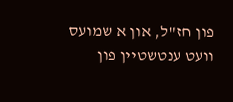פון חז"ל, און א שמועס וועט ענטשטיין פון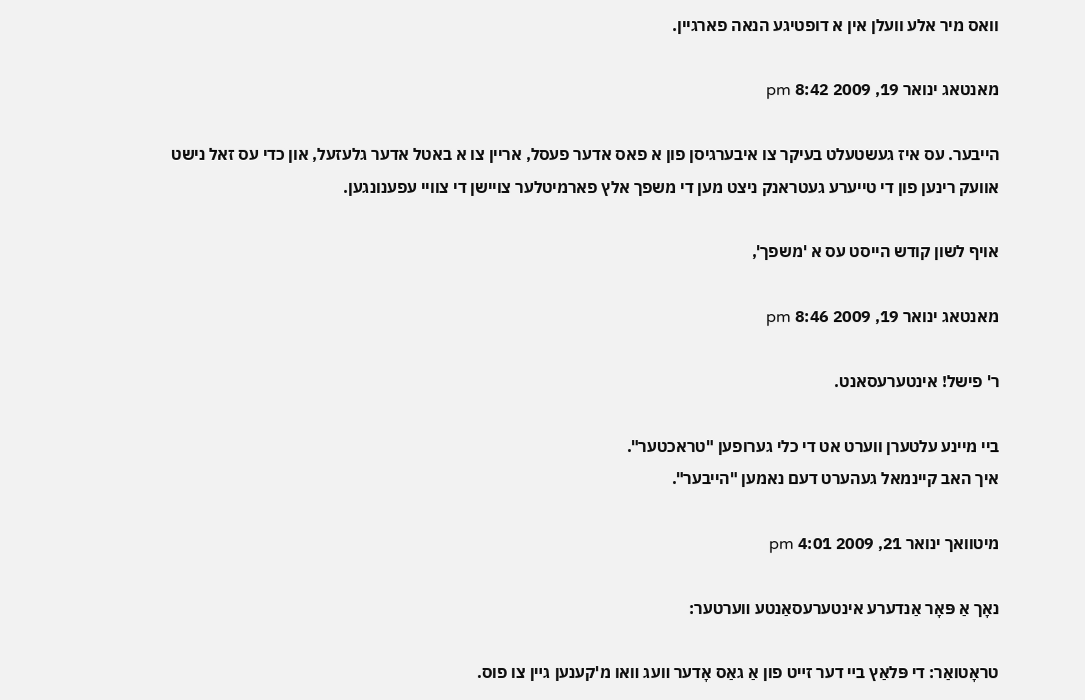וואס מיר אלע וועלן אין א דופטיגע הנאה פארגיין.

מאנטאג ינואר 19, 2009 8:42 pm

הייבער. עס איז געשטעלט בעיקר צו איבערגיסן פון א פאס אדער פעסל, אריין צו א באטל אדער גלעזעל, און כדי עס זאל נישט אוועק רינען פון די טייערע געטראנק ניצט מען די משפך אלץ פארמיטלער צויישן די צוויי עפענונגען.

אויף לשון קודש הייסט עס א 'משפך',

מאנטאג ינואר 19, 2009 8:46 pm

ר' פישל! אינטערעסאנט.

ביי מיינע עלטערן ווערט אט די כלי גערופען "טראכטער".
איך האב קיינמאל געהערט דעם נאמען "הייבער".

מיטוואך ינואר 21, 2009 4:01 pm

נאָך אַ פּאָר אַנדערע אינטערעסאַנטע װערטער:

טראָטואַר: די פּלאַץ בײ דער זײט פון אַ גאַס אָדער װעג װאו מ'קענען גײן צו פוס.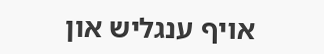אױף ענגליש און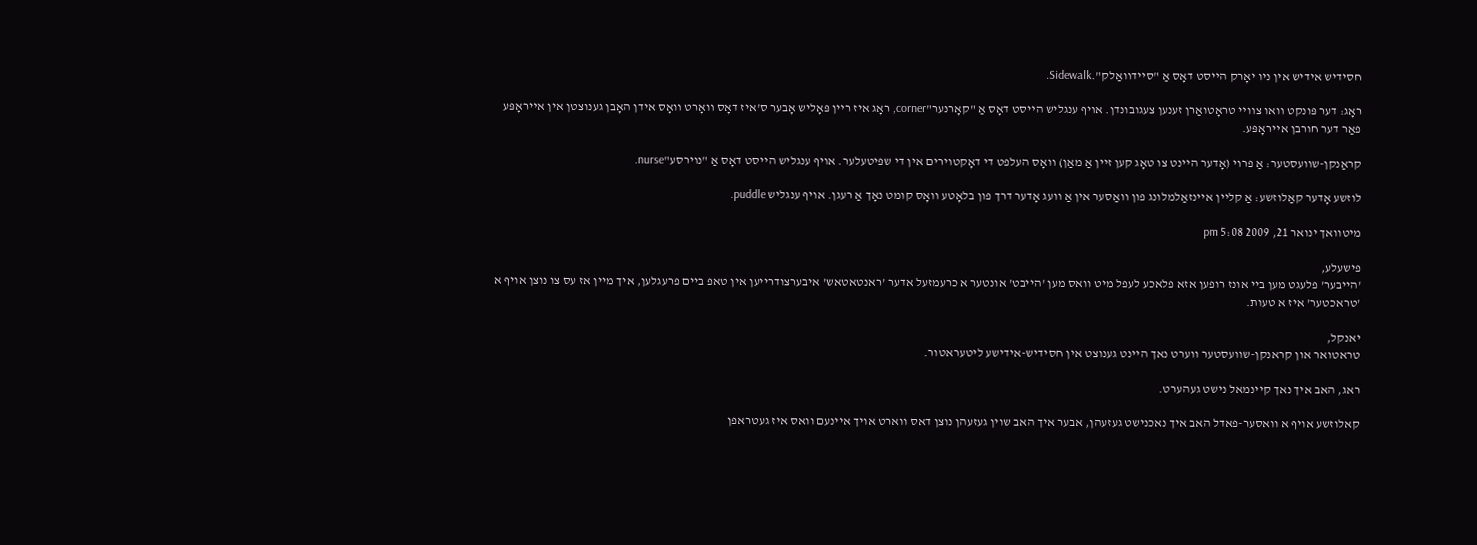חסידיש אידיש אין ניו יאָרק הײסט דאָס אַ "סײדװאַלק".Sidewalk.

ראָג: דער פּונקט װאו צװײ טראָטואַרן זענען צעגובונדן. אױף ענגליש הײסט דאָס אַ "קאָרנער"corner, ראָג איז רײן פּאָליש אָבער ס'איז דאָס װאָרט װאָס אידן האָבן גענוצטן אין אײראָפּע פאַר דער חורבן אײראָפּע.

קראַנקן-שװעסטער: אַ פרױ (אָדער הײנט צו טאָג קען זײן אַ מאַן) װאָס העלפט די דאָקטױרים אין די שפּיטעלער. אױף ענגליש הײסט דאָס אַ "נױרסע"nurse.

לוזשע אָדער קאַלוזשע: אַ קלײן אײנזאַלמלונג פון װאַסער אין אַ װעג אָדער דרך פון בלאָטע װאָס קומט נאָך אַ רעגן. אױף ענגליש puddle.

מיטוואך ינואר 21, 2009 5:08 pm

פישעלע,
'הייבער' פלעגט מען ביי אונז רופען אזא פלאכע לעפל מיט וואס מען 'הייבט' אונטער א כרעמזעל אדער 'ראנטאטאש' איבערצודרייען אין טאפ ביים פרעגלען, איך מיין אז עס צו נוצן אויף א 'טראכטער' איז א טעות.

יאנקל,
טראטואר און קראנקן-שוועסטער ווערט נאך היינט גענוצט אין חסידיש-אידישע ליטעראטור.

ראג, האב איך נאך קיינמאל נישט געהערט.

קאלוזשע אויף א וואסער-פאדל האב איך נאכנישט געזעהן, אבער איך האב שוין געזעהן נוצן דאס ווארט אויך איינעם וואס איז געטראפן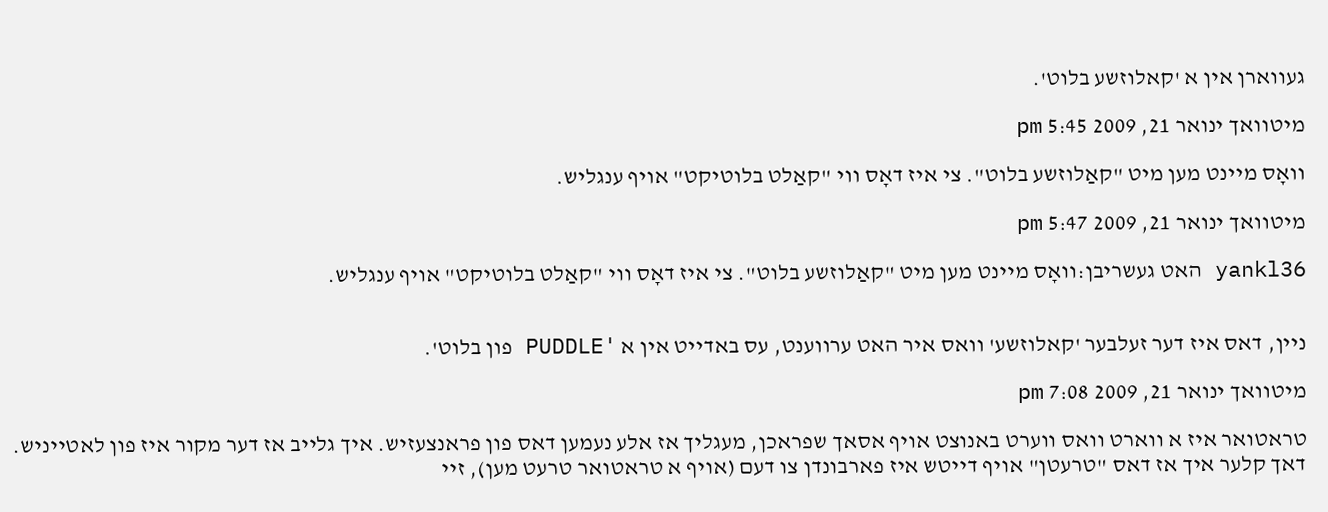געווארן אין א 'קאלוזשע בלוט'.

מיטוואך ינואר 21, 2009 5:45 pm

װאָס מײנט מען מיט "קאַלוזשע בלוט". צי איז דאָס װי "קאַלט בלוטיקט" אױף ענגליש.

מיטוואך ינואר 21, 2009 5:47 pm

yankl36 האט געשריבן:װאָס מײנט מען מיט "קאַלוזשע בלוט". צי איז דאָס װי "קאַלט בלוטיקט" אױף ענגליש.


ניין, דאס איז דער זעלבער 'קאלוזשע' וואס איר האט ערווענט, עס באדייט אין א 'PUDDLE פון בלוט'.

מיטוואך ינואר 21, 2009 7:08 pm

טראטואר איז א ווארט וואס ווערט באנוצט אויף אסאך שפראכן, מעגליך אז אלע נעמען דאס פון פראנצעזיש. איך גלייב אז דער מקור איז פון לאטייניש. דאך קלער איך אז דאס "טרעטן" אויף דייטש איז פארבונדן צו דעם (אויף א טראטואר טרעט מען), זיי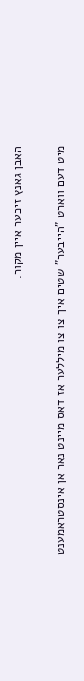האבן גאנץ זיכער איין מקור.

מיט דעם ווארט "הייבער" שטים איך צו צו מיללער אז דאס מיינט נאר אן אינסטראמענט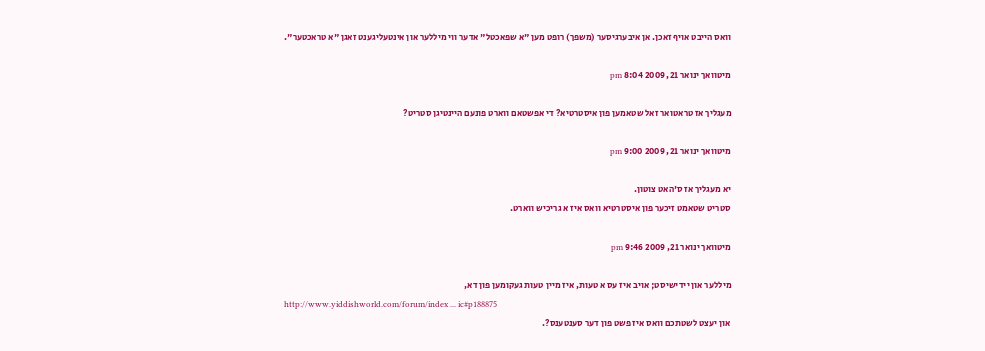וואס הייבט אויף זאכן. אן איבערגיסער (משפך) רופט מען "א שפאכטל" אדער ווי מיללער און אינטעליגענט זאגן "א טראכטער".

מיטוואך ינואר 21, 2009 8:04 pm

מעגליך אז טראטואר זאל שטאמען פון איסטרטיא? די אפשטאם ווארט פונעם היינטיגן סטריט?

מיטוואך ינואר 21, 2009 9:00 pm

יא מעגליך אז ס'האט צוטון.
סטריט שטאמט זיכער פון איסטרטיא וואס איז א גריכיש ווארט.

מיטוואך ינואר 21, 2009 9:46 pm

מיללער און יידישיסט; אויב איז עס א טעות, איז מיין טעות געקומען פון דא,
http://www.yiddishworld.com/forum/index ... ic#p188875
און יעצט לשטתכם וואס איז פשט פון דער סענטענס?.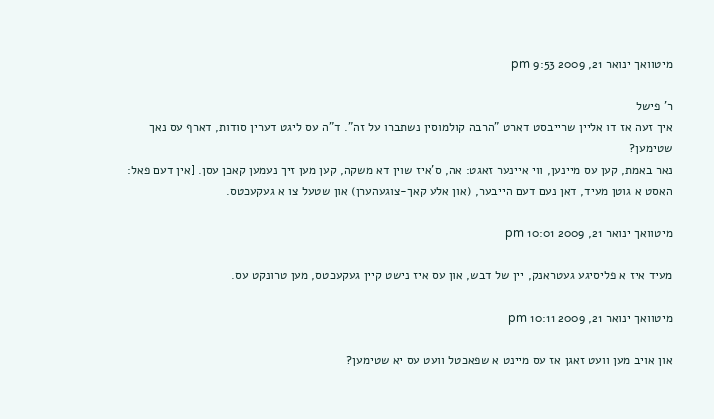מיטוואך ינואר 21, 2009 9:53 pm

ר' פישל
איך זעה אז דו אליין שרייבסט דארט "הרבה קולמוסין נשתברו על זה". ד"ה עס ליגט דערין סודות, דארף עס נאך שטימען?
נאר באמת, קען עס מיינען, ווי איינער זאגט: אה, ס'איז שוין דא משקה, קען מען זיך נעמען קאכן עסן. [אין דעם פאל: האסט א גוטן מעיד, דאן נעם דעם הייבער, (און אלע קאך-צוגעהערן) און שטעל צו א געקעכטס.

מיטוואך ינואר 21, 2009 10:01 pm

מעיד איז א פליסיגע געטראנק, יין של דבש, און עס איז נישט קיין געקעכטס, מען טרונקט עס.

מיטוואך ינואר 21, 2009 10:11 pm

און אויב מען וועט זאגן אז עס מיינט א שפאכטל וועט עס יא שטימען?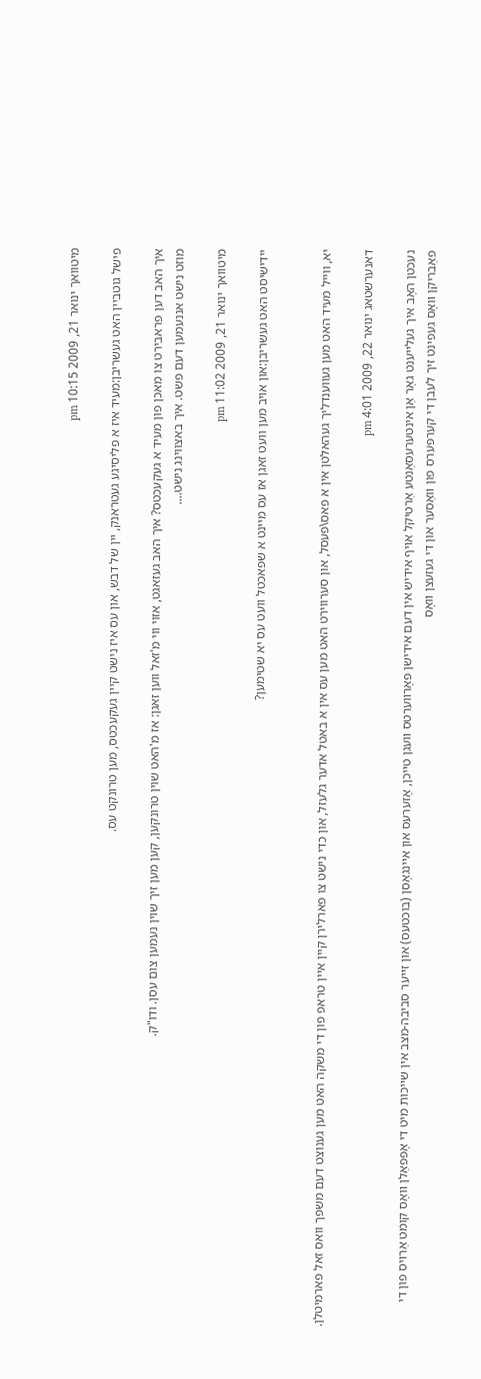מיטוואך ינואר 21, 2009 10:15 pm

פישל גוטביין האט געשריבן:מעיד איז א פליסיגע געטראנק, יין של דבש, און עס איז נישט קיין געקעכטס, מען טרונקט עס.

איך האב דען פראבירט צו מאכן פון מעיד א געקעכטס? איך האב געזאגט, אזוי ווי מ'זאל ווען זאגן: אז מ'האט שוין טרונקען, קען מען זיך שוין נעמען צום עסן. ודו"ק.
מוזט נישט אננעמען דעם פשט. איך באצווינג נישט....

מיטוואך ינואר 21, 2009 11:02 pm

יידישיסט האט געשריבן:און אויב מען וועט זאגן אז עס מיינט א שפאכטל וועט עס יא שטימען?


יא, ווייל מעיד האט מען געווענדליך געהאלטן אין א פאס\פעסל, און סערווירט האט מען עס אין א באטל אדער גלעזל, און כדי נישט צו פארלירן קיין איין טראפ פון די משקה האט מען גענוצט דעם משפך וואס זאל פארמיטלן.

דאנערשטאג ינואר 22, 2009 4:01 pm

נעכטן האָב איך געלײענט גאָר אַן אינטערעסאַנטע אַרטיקל אױף אידיש אין דעם אידישן פאָרװערטס װעגן טײכן, אָזערעס און אײנגאָסן (בוכטעס) און זײער סביבה-מצב אין שײכות מיט די אָפּפאַלן װאָס קומט אַרױס פון די פאַבריקן װאָס געפינט זיך לעבן די קערפּערס פון װאַסער און די געזעצן װאָס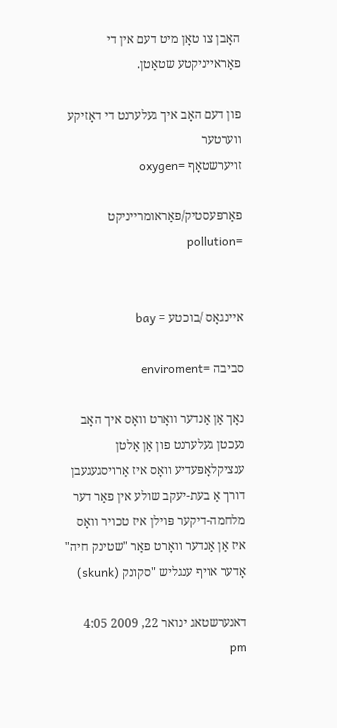האָבן צו טאָן מיט דעם אין די פאַראײניקטע שטאַטן.

פון דעם האָב איך געלערנט די דאָזיקע װערטער
זױערשטאָף =oxygen

פאַרפּעסטיק/פאַראומרײניקט =pollution


אײנגאָס /בוכטע = bay

סביבה =enviroment

נאָך אַן אַנדער װאָרט װאָס איך האָב נעכטן געלערנט פון אַן אַלטן ענציקלאָפּעדיע װאָס איז אַרױסגעגעבן דורך אַ בעת-יעקב שולע אין פאַר דער מלחמה-דיקער פּױלן איז טכױר װאָס איז אַן אַנדער װאָרט פאַר "שטינק חיה" אָדער אױף ענגליש "סקונק (skunk)

דאנערשטאג ינואר 22, 2009 4:05 pm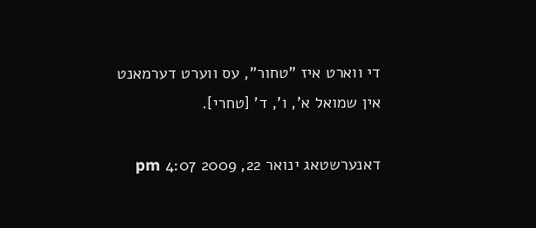די ווארט איז "טחור", עס ווערט דערמאנט אין שמואל א', ו', ד' [טחרי].

דאנערשטאג ינואר 22, 2009 4:07 pm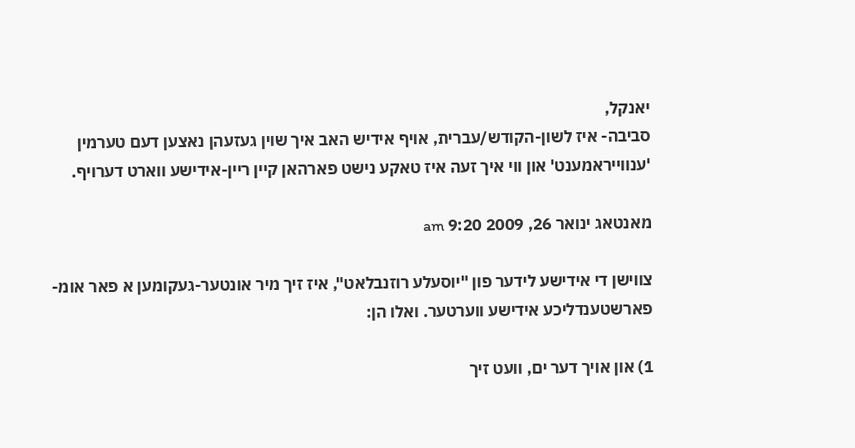יאנקל,
סביבה- איז לשון-הקודש/עברית, אויף אידיש האב איך שוין געזעהן נאצען דעם טערמין 'ענווייראמענט' און ווי איך זעה איז טאקע נישט פארהאן קיין ריין-אידישע ווארט דערויף.

מאנטאג ינואר 26, 2009 9:20 am

צווישן די אידישע לידער פון "יוסעלע רוזנבלאט", איז זיך מיר אונטער-געקומען א פאר אומ-פארשטענדליכע אידישע ווערטער. ואלו הן:

1) און אויך דער ים, וועט זיך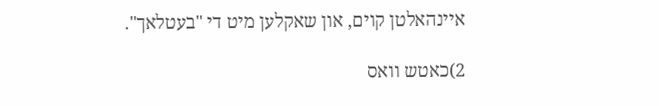איינהאלטן קוים, און שאקלען מיט די "בעטלאך".

2)כאטש וואס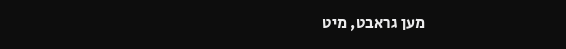מען גראבט, מיט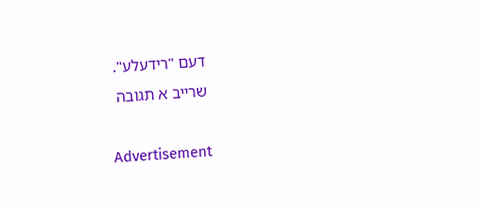דעם "רידעלע".
שרייב א תגובה

Advertisement